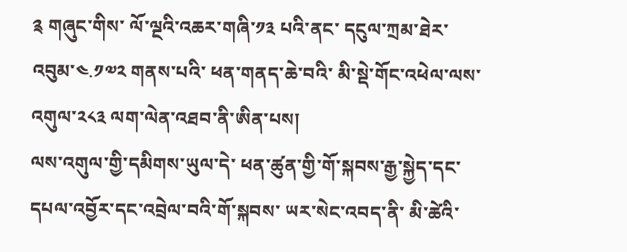༉ གཞུང་གིས་ ལོ་ལྔའི་འཆར་གཞི་༡༣ པའི་ནང་ དངུལ་ཀྲམ་ཐེར་འབུམ་༤.༡༧༢ གནས་པའི་ ཕན་གནད་ཆེ་བའི་ མི་སྡེ་གོང་འཕེལ་ལས་འགུལ་༢༨༣ ལག་ལེན་འཐབ་ནི་ཨིན་པས།
ལས་འགུལ་གྱི་དམིགས་ཡུལ་དེ་ ཕན་ཚུན་གྱི་གོ་སྐབས་རྒྱ་སྐྱེད་དང་ དཔལ་འབྱོར་དང་འབྲེལ་བའི་གོ་སྐབས་ ཡར་སེང་འབད་ནི་ མི་ཚེའི་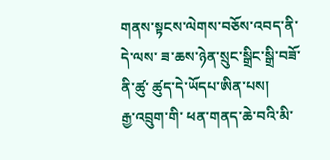གནས་སྟངས་ལེགས་བཅོས་འབད་ནི་ དེ་ལས་ ཟ་ཆས་ཉེན་སྲུང་སྒྲིང་སྒྲི་བཟོ་ནི་ཚུ་ ཚུད་དེ་ཡོདཔ་ཨིན་པས།
རྒྱ་འབྲུག་གི་ ཕན་གནད་ཆེ་བའི་མི་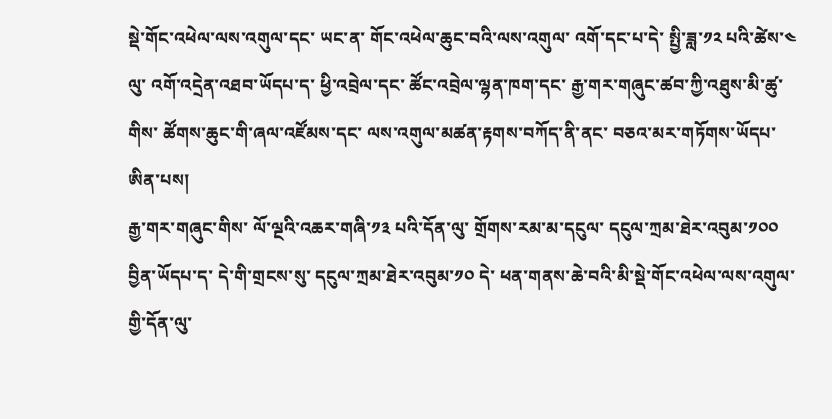སྡེ་གོང་འཕེལ་ལས་འགུལ་དང་ ཡང་ན་ གོང་འཕེལ་ཆུང་བའི་ལས་འགུལ་ འགོ་དང་པ་དེ་ སྤྱི་ཟླ་༡༢ པའི་ཚེས་༤ ལུ་ འགོ་འདྲེན་འཐབ་ཡོདཔ་ད་ ཕྱི་འབྲེལ་དང་ ཚོང་འབྲེལ་ལྷན་ཁག་དང་ རྒྱ་གར་གཞུང་ཚབ་ཀྱི་འཐུས་མི་ཚུ་གིས་ ཚོགས་ཆུང་གི་ཞལ་འཛོམས་དང་ ལས་འགུལ་མཚན་རྟགས་བཀོད་ནི་ནང་ བཅའ་མར་གཏོགས་ཡོདཔ་ཨིན་པས།
རྒྱ་གར་གཞུང་གིས་ ལོ་ལྔའི་འཆར་གཞི་༡༣ པའི་དོན་ལུ་ གྲོགས་རམ་མ་དངུལ་ དངུལ་ཀྲམ་ཐེར་འབུམ་༡༠༠ བྱིན་ཡོདཔ་ད་ དེ་གི་གྲངས་སུ་ དངུལ་ཀྲམ་ཐེར་འབུམ་༡༠ དེ་ ཕན་གནས་ཆེ་བའི་མི་སྡེ་གོང་འཕེལ་ལས་འགུལ་གྱི་དོན་ལུ་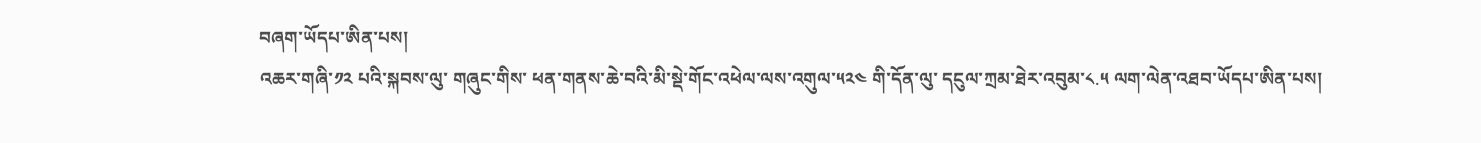བཞག་ཡོདཔ་ཨིན་པས།
འཆར་གཞི་༡༢ པའི་སྐབས་ལུ་ གཞུང་གིས་ ཕན་གནས་ཆེ་བའི་མི་སྡེ་གོང་འཕེལ་ལས་འགུལ་༥༢༤ གི་དོན་ལུ་ དངུལ་ཀྲམ་ཐེར་འབུམ་༨.༥ ལག་ལེན་འཐབ་ཡོདཔ་ཨིན་པས།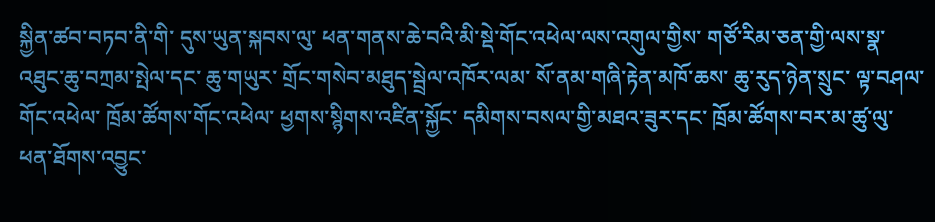སྐྱིན་ཚབ་བཏབ་ནི་གི་ དུས་ཡུན་སྐབས་ལུ་ ཕན་གནས་ཆེ་བའི་མི་སྡེ་གོང་འཕེལ་ལས་འགུལ་གྱིས་ གཙོ་རིམ་ཅན་གྱི་ལས་སྣ་ འཐུང་ཆུ་བཀྲམ་སྤེལ་དང་ ཆུ་གཡུར་ གྲོང་གསེབ་མཐུད་སྦྲེལ་འཁོར་ལམ་ སོ་ནམ་གཞི་རྟེན་མཁོ་ཆས་ ཆུ་རུད་ཉེན་སྲུང་ ལྟ་བཤལ་གོང་འཕེལ་ ཁྲོམ་ཚོགས་གོང་འཕེལ་ ཕྱགས་སྙིགས་འཛིན་སྐྱོང་ དམིགས་བསལ་གྱི་མཐའ་ཟུར་དང་ ཁྲོམ་ཚོགས་བར་མ་ཚུ་ལུ་ ཕན་ཐོགས་འབྱུང་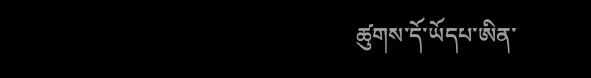ཚུགས་དོ་ཡོདཔ་ཨིན་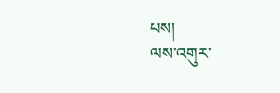པས།
ལས་འགུར་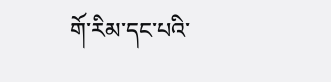གོ་རིམ་དང་པའི་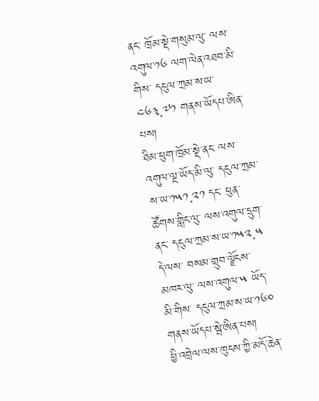ནང་ ཁྲོམ་སྡེ་གསུམ་ལུ་ ལས་འགུལ་༡༦ ལག་ལེན་འཐབ་མི་གིས་ དངུལ་ཀྲམ་ས་ཡ་༤༦༣.༧༡ གནས་ཡོདཔ་ཨིན་པས།
ཐིམ་ཕུག་ཁྲོམ་སྡེ་ནང་ ལས་འགུལ་ལྔ་ཡོད་མི་ལུ་ དངུལ་ཀྲམ་ས་ཡ་༡༥༡.༢༡ དང་ ཕུན་ཚོགས་གླིང་ལུ་ ལས་འགུལ་དྲུག་ནང་ དངུལ་ཀྲམ་ས་ཡ་༡༥༢.༥ དེ་ལས་ བསམ་གྲུབ་ལྗོངས་མཁར་ལུ་ ལས་འགུལ་༥ ཡོད་མི་གིས་ དངུལ་ཀྲམ་ས་ཡ་༡༦༠ གནས་ཡོདཔ་སྦེ་ཨིན་པས།
ཕྱི་འབྲེལ་ལས་ཁུངས་ཀྱི་མདོ་ཆེན་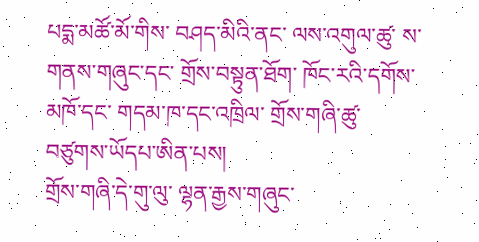པདྨ་མཚོ་མོ་གིས་ བཤད་མིའི་ནང་ ལས་འགུལ་ཚུ་ ས་གནས་གཞུང་དང་ གྲོས་བསྟུན་ཐོག་ ཁོང་རའི་དགོས་མཁོ་དང་ གདམ་ཁ་དང་འཁྲིལ་ གྲོས་གཞི་ཚུ་བཙུགས་ཡོདཔ་ཨིན་པས།
གྲོས་གཞི་དེ་གུ་ལུ་ ལྷན་རྒྱས་གཞུང་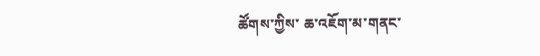ཚོགས་ཀྱིས་ ཆ་འཇོག་མ་གནང་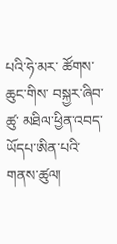པའི་ཧེ་མར་ ཚོགས་ཆུང་གིས་ བསྐྱར་ཞིབ་ཚུ་ མཐིལ་ཕྱིན་འབད་ཡོདཔ་ཨིན་པའི་གནས་ཚུལ།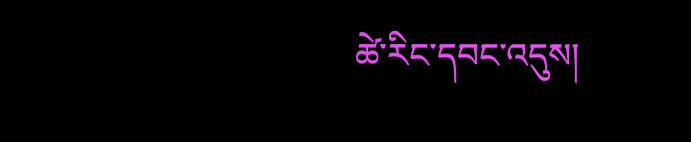ཚེ་རིང་དབང་འདུས།